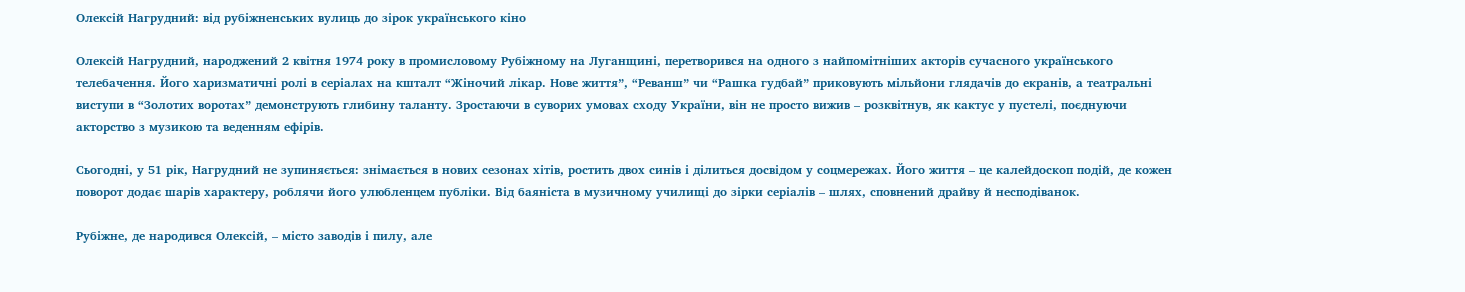Олексій Нагрудний: від рубіжненських вулиць до зірок українського кіно

Олексій Нагрудний, народжений 2 квітня 1974 року в промисловому Рубіжному на Луганщині, перетворився на одного з найпомітніших акторів сучасного українського телебачення. Його харизматичні ролі в серіалах на кшталт “Жіночий лікар. Нове життя”, “Реванш” чи “Рашка гудбай” приковують мільйони глядачів до екранів, а театральні виступи в “Золотих воротах” демонструють глибину таланту. Зростаючи в суворих умовах сходу України, він не просто вижив – розквітнув, як кактус у пустелі, поєднуючи акторство з музикою та веденням ефірів.

Сьогодні, у 51 рік, Нагрудний не зупиняється: знімається в нових сезонах хітів, ростить двох синів і ділиться досвідом у соцмережах. Його життя – це калейдоскоп подій, де кожен поворот додає шарів характеру, роблячи його улюбленцем публіки. Від баяніста в музичному училищі до зірки серіалів – шлях, сповнений драйву й несподіванок.

Рубіжне, де народився Олексій, – місто заводів і пилу, але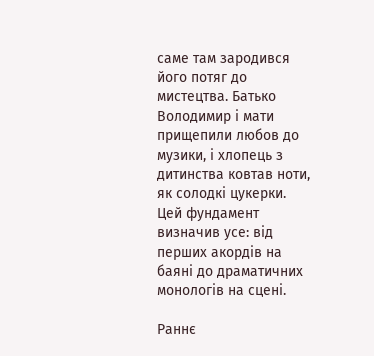саме там зародився його потяг до мистецтва. Батько Володимир і мати прищепили любов до музики, і хлопець з дитинства ковтав ноти, як солодкі цукерки. Цей фундамент визначив усе: від перших акордів на баяні до драматичних монологів на сцені.

Раннє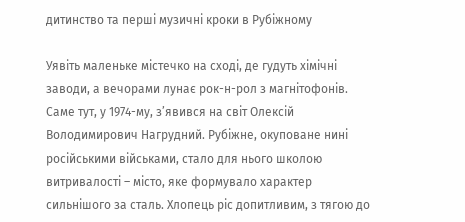дитинство та перші музичні кроки в Рубіжному

Уявіть маленьке містечко на сході, де гудуть хімічні заводи, а вечорами лунає рок-н-рол з магнітофонів. Саме тут, у 1974-му, з’явився на світ Олексій Володимирович Нагрудний. Рубіжне, окуповане нині російськими військами, стало для нього школою витривалості – місто, яке формувало характер сильнішого за сталь. Хлопець ріс допитливим, з тягою до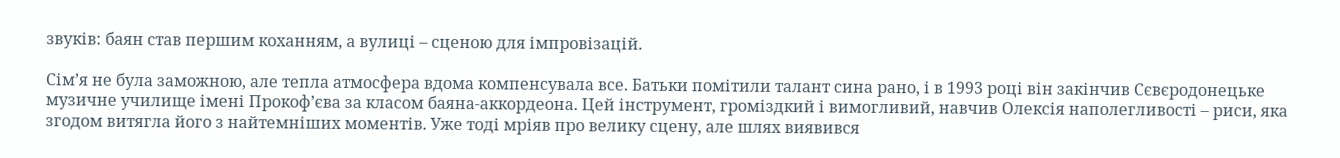звуків: баян став першим коханням, а вулиці – сценою для імпровізацій.

Сім’я не була заможною, але тепла атмосфера вдома компенсувала все. Батьки помітили талант сина рано, і в 1993 році він закінчив Сєвєродонецьке музичне училище імені Прокоф’єва за класом баяна-аккордеона. Цей інструмент, громіздкий і вимогливий, навчив Олексія наполегливості – риси, яка згодом витягла його з найтемніших моментів. Уже тоді мріяв про велику сцену, але шлях виявився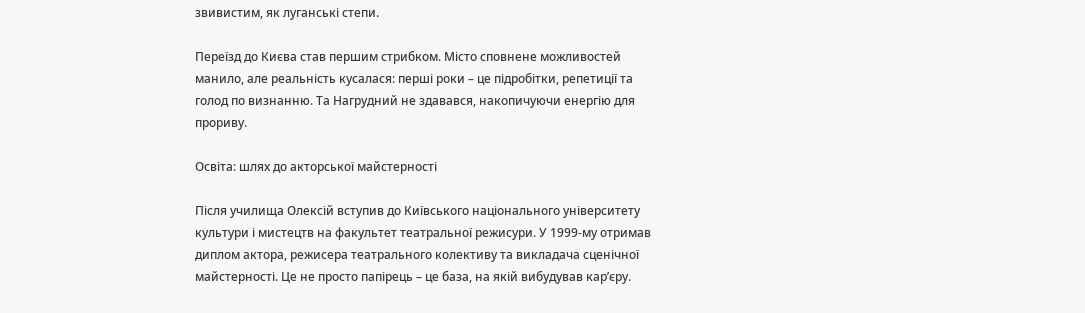звивистим, як луганські степи.

Переїзд до Києва став першим стрибком. Місто сповнене можливостей манило, але реальність кусалася: перші роки – це підробітки, репетиції та голод по визнанню. Та Нагрудний не здавався, накопичуючи енергію для прориву.

Освіта: шлях до акторської майстерності

Після училища Олексій вступив до Київського національного університету культури і мистецтв на факультет театральної режисури. У 1999-му отримав диплом актора, режисера театрального колективу та викладача сценічної майстерності. Це не просто папірець – це база, на якій вибудував кар’єру.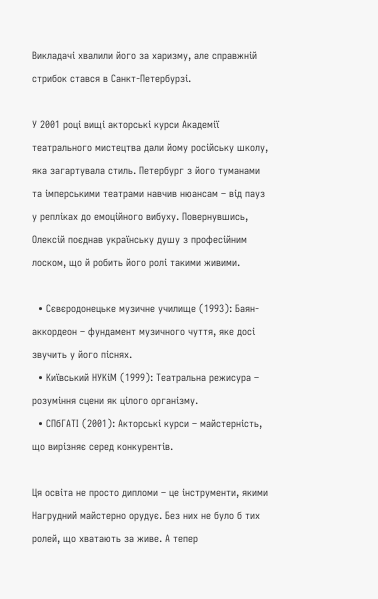Викладачі хвалили його за харизму, але справжній стрибок стався в Санкт-Петербурзі.

У 2001 році вищі акторські курси Академії театрального мистецтва дали йому російську школу, яка загартувала стиль. Петербург з його туманами та імперськими театрами навчив нюансам – від пауз у репліках до емоційного вибуху. Повернувшись, Олексій поєднав українську душу з професійним лоском, що й робить його ролі такими живими.

  • Сєвєродонецьке музичне училище (1993): Баян-аккордеон – фундамент музичного чуття, яке досі звучить у його піснях.
  • Київський НУКіМ (1999): Театральна режисура – розуміння сцени як цілого організму.
  • СПбГАТІ (2001): Акторські курси – майстерність, що вирізняє серед конкурентів.

Ця освіта не просто дипломи – це інструменти, якими Нагрудний майстерно орудує. Без них не було б тих ролей, що хватають за живе. А тепер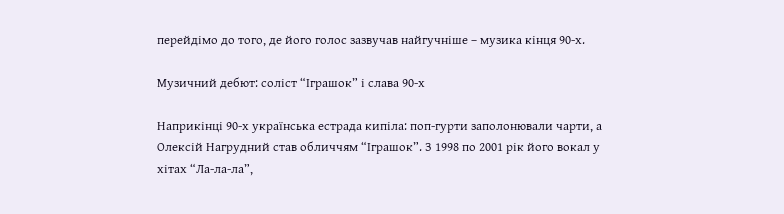перейдімо до того, де його голос зазвучав найгучніше – музика кінця 90-х.

Музичний дебют: соліст “Іграшок” і слава 90-х

Наприкінці 90-х українська естрада кипіла: поп-гурти заполонювали чарти, а Олексій Нагрудний став обличчям “Іграшок”. З 1998 по 2001 рік його вокал у хітах “Ла-ла-ла”,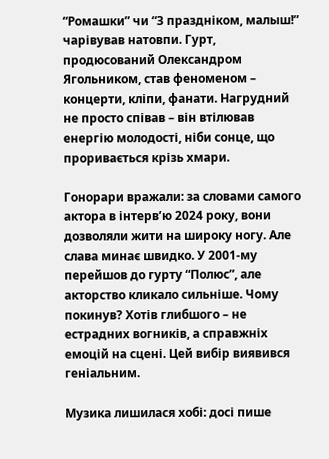“Ромашки” чи “З праздніком, малыш!” чарівував натовпи. Гурт, продюсований Олександром Ягольником, став феноменом – концерти, кліпи, фанати. Нагрудний не просто співав – він втілював енергію молодості, ніби сонце, що проривається крізь хмари.

Гонорари вражали: за словами самого актора в інтерв’ю 2024 року, вони дозволяли жити на широку ногу. Але слава минає швидко. У 2001-му перейшов до гурту “Полюс”, але акторство кликало сильніше. Чому покинув? Хотів глибшого – не естрадних вогників, а справжніх емоцій на сцені. Цей вибір виявився геніальним.

Музика лишилася хобі: досі пише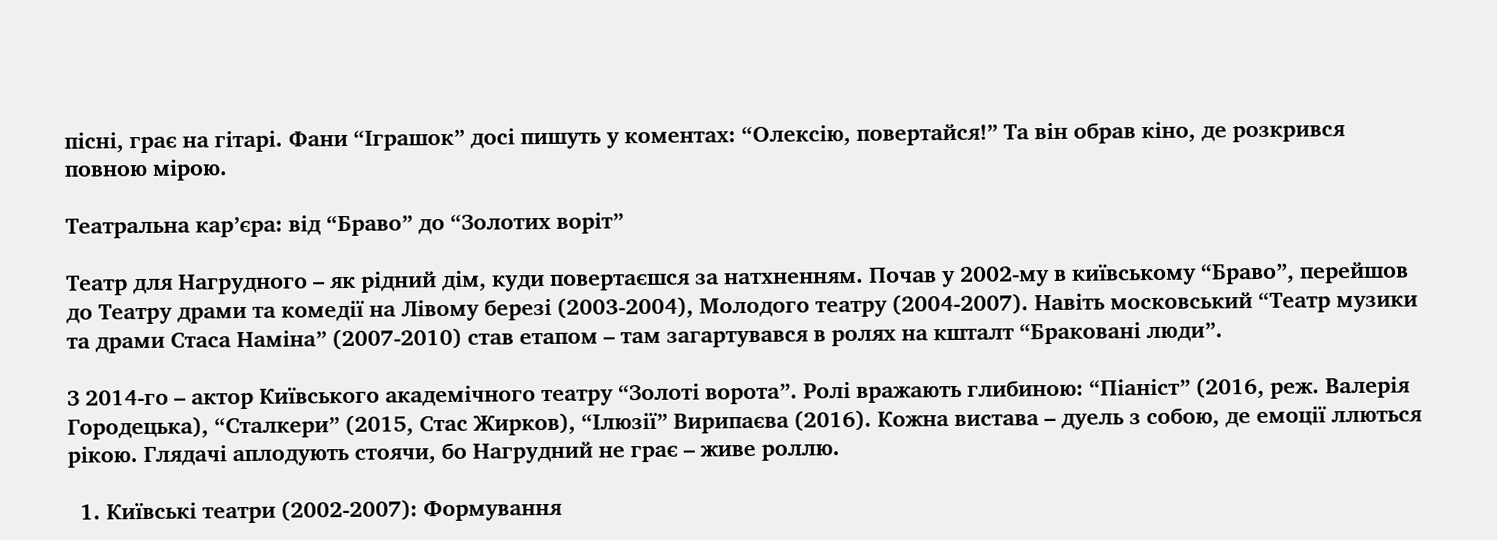пісні, грає на гітарі. Фани “Іграшок” досі пишуть у коментах: “Олексію, повертайся!” Та він обрав кіно, де розкрився повною мірою.

Театральна кар’єра: від “Браво” до “Золотих воріт”

Театр для Нагрудного – як рідний дім, куди повертаєшся за натхненням. Почав у 2002-му в київському “Браво”, перейшов до Театру драми та комедії на Лівому березі (2003-2004), Молодого театру (2004-2007). Навіть московський “Театр музики та драми Стаса Наміна” (2007-2010) став етапом – там загартувався в ролях на кшталт “Браковані люди”.

З 2014-го – актор Київського академічного театру “Золоті ворота”. Ролі вражають глибиною: “Піаніст” (2016, реж. Валерія Городецька), “Сталкери” (2015, Стас Жирков), “Ілюзії” Вирипаєва (2016). Кожна вистава – дуель з собою, де емоції ллються рікою. Глядачі аплодують стоячи, бо Нагрудний не грає – живе роллю.

  1. Київські театри (2002-2007): Формування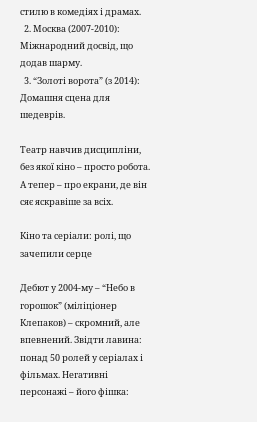стилю в комедіях і драмах.
  2. Москва (2007-2010): Міжнародний досвід, що додав шарму.
  3. “Золоті ворота” (з 2014): Домашня сцена для шедеврів.

Театр навчив дисципліни, без якої кіно – просто робота. А тепер – про екрани, де він сяє яскравіше за всіх.

Кіно та серіали: ролі, що зачепили серце

Дебют у 2004-му – “Небо в горошок” (міліціонер Клепаков) – скромний, але впевнений. Звідти лавина: понад 50 ролей у серіалах і фільмах. Негативні персонажі – його фішка: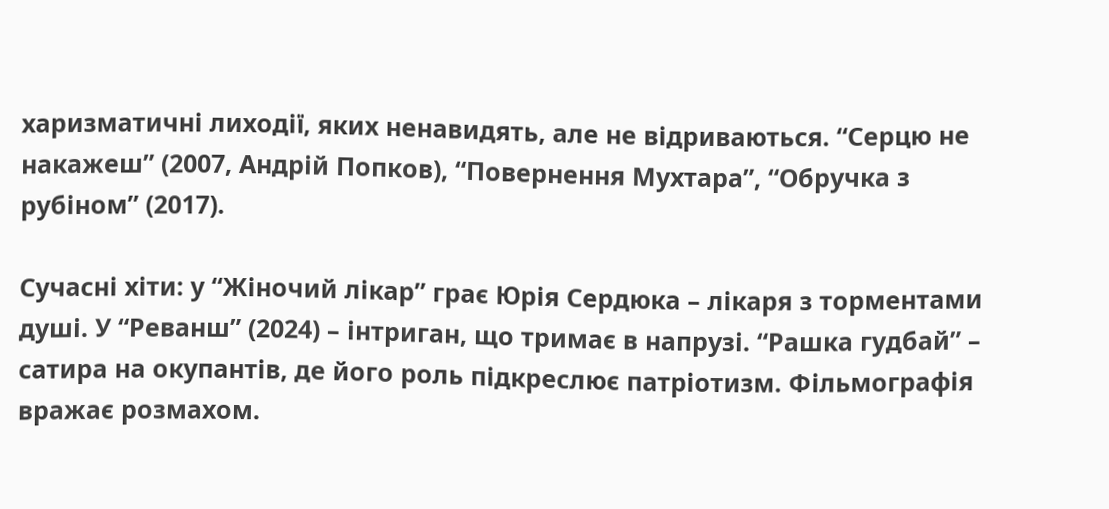харизматичні лиходії, яких ненавидять, але не відриваються. “Серцю не накажеш” (2007, Андрій Попков), “Повернення Мухтара”, “Обручка з рубіном” (2017).

Сучасні хіти: у “Жіночий лікар” грає Юрія Сердюка – лікаря з торментами душі. У “Реванш” (2024) – інтриган, що тримає в напрузі. “Рашка гудбай” – сатира на окупантів, де його роль підкреслює патріотизм. Фільмографія вражає розмахом.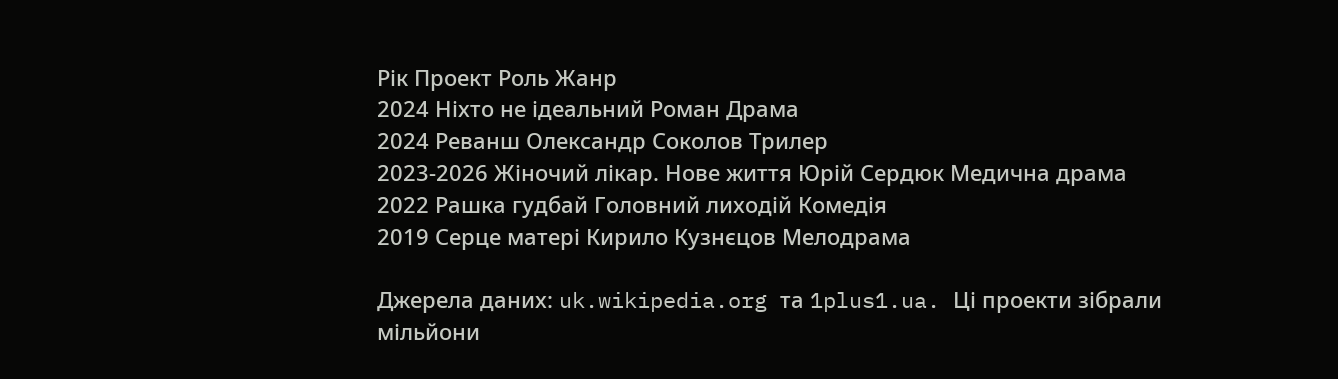Рік Проект Роль Жанр
2024 Ніхто не ідеальний Роман Драма
2024 Реванш Олександр Соколов Трилер
2023-2026 Жіночий лікар. Нове життя Юрій Сердюк Медична драма
2022 Рашка гудбай Головний лиходій Комедія
2019 Серце матері Кирило Кузнєцов Мелодрама

Джерела даних: uk.wikipedia.org та 1plus1.ua. Ці проекти зібрали мільйони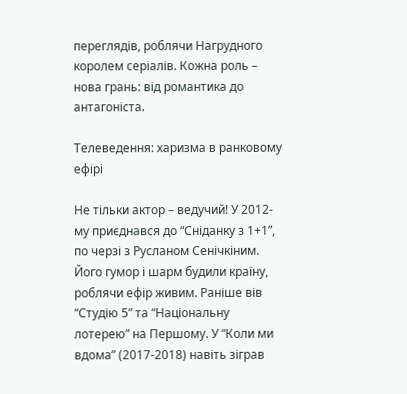переглядів, роблячи Нагрудного королем серіалів. Кожна роль – нова грань: від романтика до антагоніста.

Телеведення: харизма в ранковому ефірі

Не тільки актор – ведучий! У 2012-му приєднався до “Сніданку з 1+1”, по черзі з Русланом Сенічкіним. Його гумор і шарм будили країну, роблячи ефір живим. Раніше вів “Студію 5” та “Національну лотерею” на Першому. У “Коли ми вдома” (2017-2018) навіть зіграв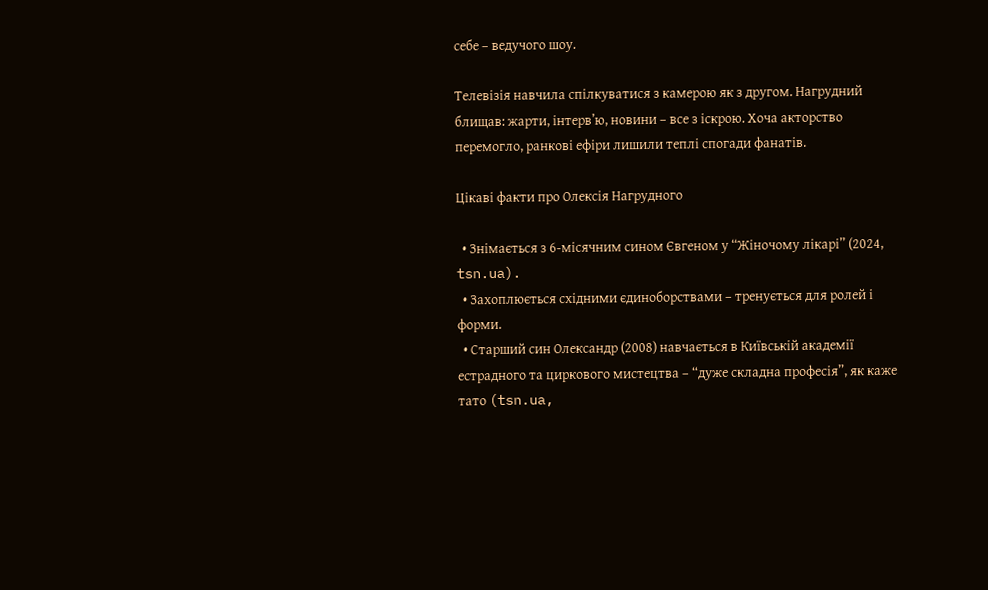себе – ведучого шоу.

Телевізія навчила спілкуватися з камерою як з другом. Нагрудний блищав: жарти, інтерв’ю, новини – все з іскрою. Хоча акторство перемогло, ранкові ефіри лишили теплі спогади фанатів.

Цікаві факти про Олексія Нагрудного

  • Знімається з 6-місячним сином Євгеном у “Жіночому лікарі” (2024, tsn.ua).
  • Захоплюється східними єдиноборствами – тренується для ролей і форми.
  • Старший син Олександр (2008) навчається в Київській академії естрадного та циркового мистецтва – “дуже складна професія”, як каже тато (tsn.ua,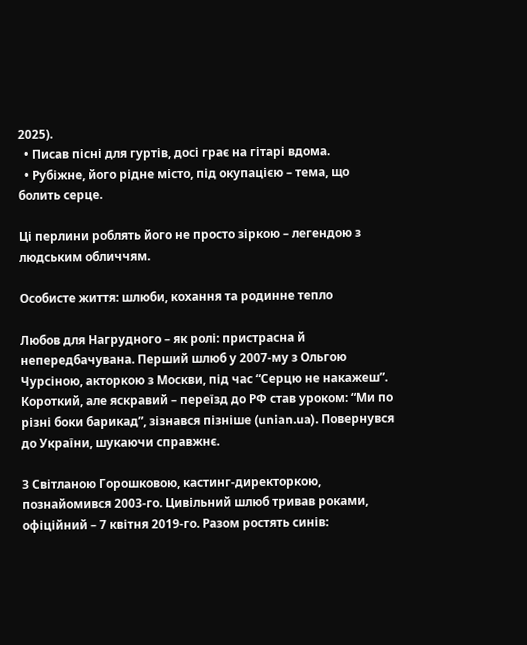2025).
  • Писав пісні для гуртів, досі грає на гітарі вдома.
  • Рубіжне, його рідне місто, під окупацією – тема, що болить серце.

Ці перлини роблять його не просто зіркою – легендою з людським обличчям.

Особисте життя: шлюби, кохання та родинне тепло

Любов для Нагрудного – як ролі: пристрасна й непередбачувана. Перший шлюб у 2007-му з Ольгою Чурсіною, акторкою з Москви, під час “Серцю не накажеш”. Короткий, але яскравий – переїзд до РФ став уроком: “Ми по різні боки барикад”, зізнався пізніше (unian.ua). Повернувся до України, шукаючи справжнє.

З Світланою Горошковою, кастинг-директоркою, познайомився 2003-го. Цивільний шлюб тривав роками, офіційний – 7 квітня 2019-го. Разом ростять синів: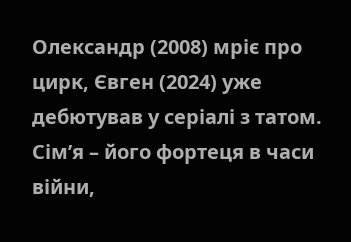Олександр (2008) мріє про цирк, Євген (2024) уже дебютував у серіалі з татом. Сім’я – його фортеця в часи війни,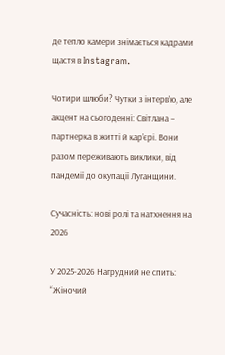де тепло камери знімається кадрами щастя в Instagram.

Чотири шлюби? Чутки з інтерв’ю, але акцент на сьогоденні: Світлана – партнерка в житті й кар’єрі. Вони разом переживають виклики, від пандемії до окупації Луганщини.

Сучасність: нові ролі та натхнення на 2026

У 2025-2026 Нагрудний не спить: “Жіночий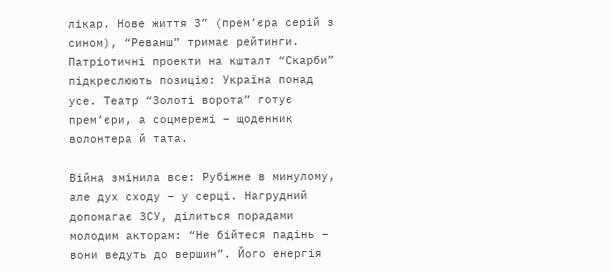лікар. Нове життя 3” (прем’єра серій з сином), “Реванш” тримає рейтинги. Патріотичні проекти на кшталт “Скарби” підкреслюють позицію: Україна понад усе. Театр “Золоті ворота” готує прем’єри, а соцмережі – щоденник волонтера й тата.

Війна змінила все: Рубіжне в минулому, але дух сходу – у серці. Нагрудний допомагає ЗСУ, ділиться порадами молодим акторам: “Не бійтеся падінь – вони ведуть до вершин”. Його енергія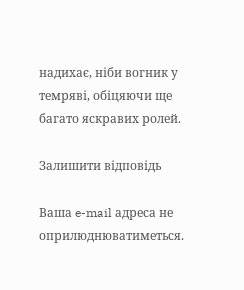надихає, ніби вогник у темряві, обіцяючи ще багато яскравих ролей.

Залишити відповідь

Ваша e-mail адреса не оприлюднюватиметься.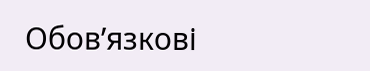Обов’язкові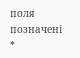поля позначені *